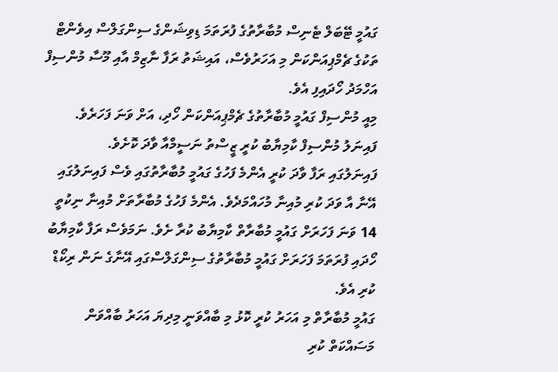ގައުމީ ޓޭބަލް ޓެނިސް މުބާރާތުގެ ފުރަތަމަ ޑިވިޝަންގެ ސިންގަލްސް އިވެންޓް ތަކުގެ ޗެމްޕިއަންކަން މި އަހަރުވެސް، އައިޝަތު ރަފާ ނާޒިމް އާއި މޫސާ މުންސިފް އަހްމަދު ހޯދައިފި އެވެ.
މިއީ މުންސިފް ގައުމީ މުބާރާތުގެ ޗެމްޕިއަންކަން ހޯދި، އަށް ވަނަ ފަހަރެވެ. ފައިނަލު މުންސިފް ކާމިޔާބު ކުރީ ޒީސްތު ނަސީމްއާ ވާދަ ކޮށެވެ.
ފައިނަލުގައި ރަފާ ވާދަ ކުރީ އެންމެ ފަހުގެ ގައުމީ މުބާރާތުގައި ވެސް ފައިނަލުގައި އޭނާ އާ ވަދަ ކުރި މުއިނާ މުހައްމަދެވެ. އެންމެ ފަހުގެ މުބާރާތަށް މުއިނާ ނިކުތީ 14 ވަނަ ފަހަރަށް ގައުމީ މުބާރާތް ކާމިޔާބު ކުރާ ށެވެ. ނަމަވެސް ރަފާ ކާމިޔާބު ހޯދައި ފުރަތަމަ ފަހަރަށް ގައުމީ މުބާރާތުގެ ސިންގަލްސްގައި އޭނާގެ ނަން ރިކޯޑް ކުރި އެވެ.
ގައުމީ މުބާރާތް މި އަހަރު ކުރީ ކޮޅު މި ބާއްވަނީ މިދިޔަ އަހަރު ބާއްވަން މަސައްކަތް ކުރި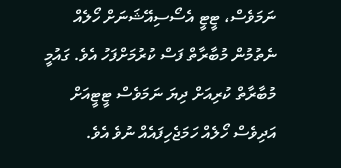ނަމަވެސް، ޓީޓީ އެސޯސިއޭޝަނަށް ހޯލެއް ނެތުމުން މުބާރާތް ފަސް ކުރުމަށްފަހު އެވެ. ގައުމީ މުބާރާތް ކުރިއަށް ދިޔަ ނަމަވެސް ޓީޓީއަށް އަދިވެސް ހޯލެއް ހަމަޖެހިފައެއް ނުވެ އެވެ.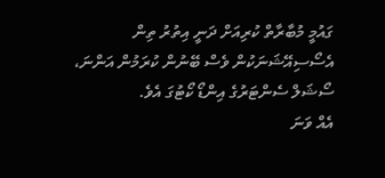ގައުމީ މުބާރާތް ކުރިއަށް ދަނީ އިތުރު ތިން އެސޯސިއޭޝަނަކުން ވެސް ބޭނުން ކުރަމުން އަންނަ، ސޯޝަލް ސެންޓަރުގެ އިންޑޯ ކޯޓުގަ އެވެ.
އެއް ވަނަ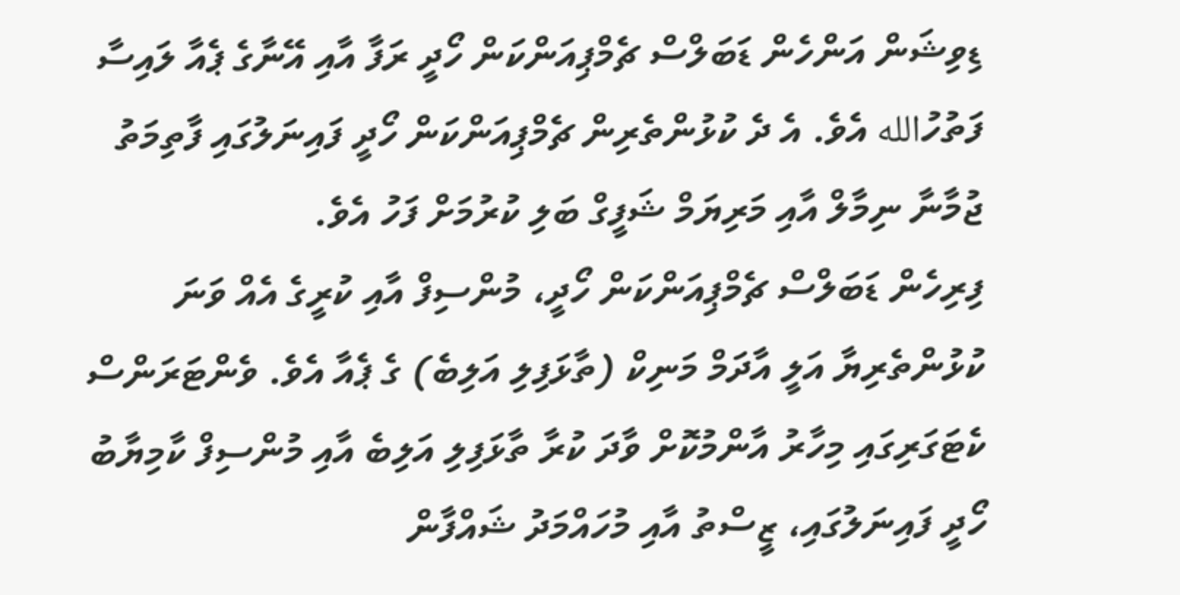ޑިވިޝަން އަންހެން ޑަބަލްސް ޗެމްޕިއަންކަން ހޯދީ ރަފާ އާއި އޭނާގެ ޕެއާ ލައިސާ ފަތުހުالله އެވެ. އެ ދެ ކުޅުންތެރިން ޗެމްޕިއަންކަން ހޯދީ ފައިނަލުގައި ފާތިމަތު ޖުމާނާ ނިމާލް އާއި މަރިޔަމް ޝަފީގް ބަލި ކުރުމަށް ފަހު އެވެ.
ފިރިހެން ޑަބަލްސް ޗެމްޕިއަންކަން ހޯދީ، މުންސިފް އާއި ކުރީގެ އެއް ވަނަ ކުޅުންތެރިޔާ އަލީ އާދަމް މަނިކް (ތާޅަފިލި އަލިބެ) ގެ ޕެއާ އެވެ. ވެންޓަރަންސް ކެޓަގަރިގައި މިހާރު އާންމުކޮށް ވާދަ ކުރާ ތާޅަފިލި އަލިބެ އާއި މުންސިފް ކާމިޔާބު ހޯދީ ފައިނަލުގައި، ޒީސްތު އާއި މުހައްމަދު ޝައްފާން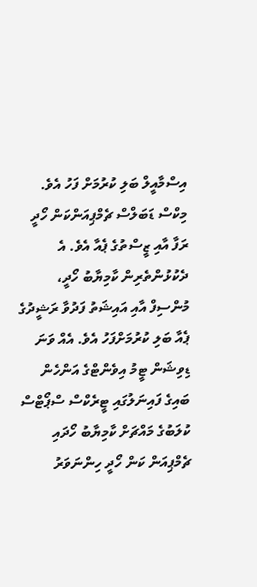އިސްމާއީލް ބަލި ކުރުމަށް ފަހު އެވެ.
މިކްސް ޑަބަލްސް ޗެމްޕިއަންކަން ހޯދީ ރަފާ އާއި ޒީސްތުގެ ޕެއާ އެވެ. އެ ދެކުޅުންތެރިން ކާމިޔާބު ހޯދީ، މުންސިފް އާއި އައިޝަތު ފަދުވާ ރަޝީދުގެ ޕެއާ ބަލި ކުރުމަށްފަހު އެވެ. އެއް ވަނަ ޑިވިޝަން ޓީމު އިވެންޓްގެ އަންހެން ބައިގެ ފައިނަލުގައި ޓީރެކްސް ސްޕޯޓްސް ކުލަބުގެ މައްޗަށް ކާމިޔާބު ހޯދައި ޗެމްޕިއަން ކަން ހޯދީ ހިންނަވަރު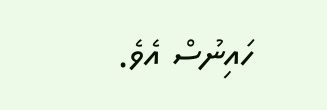ހައިނުސް އެވެ.